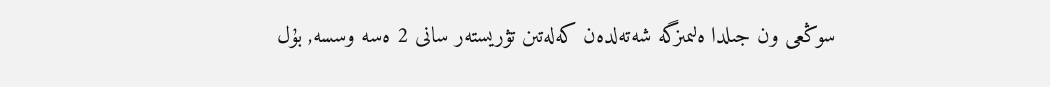سوڭعى ون جىلدا ەلىمىزگە شەتەلدەن كەلەتىن تۋريستەر سانى 2 ەسە وسسە, بۇل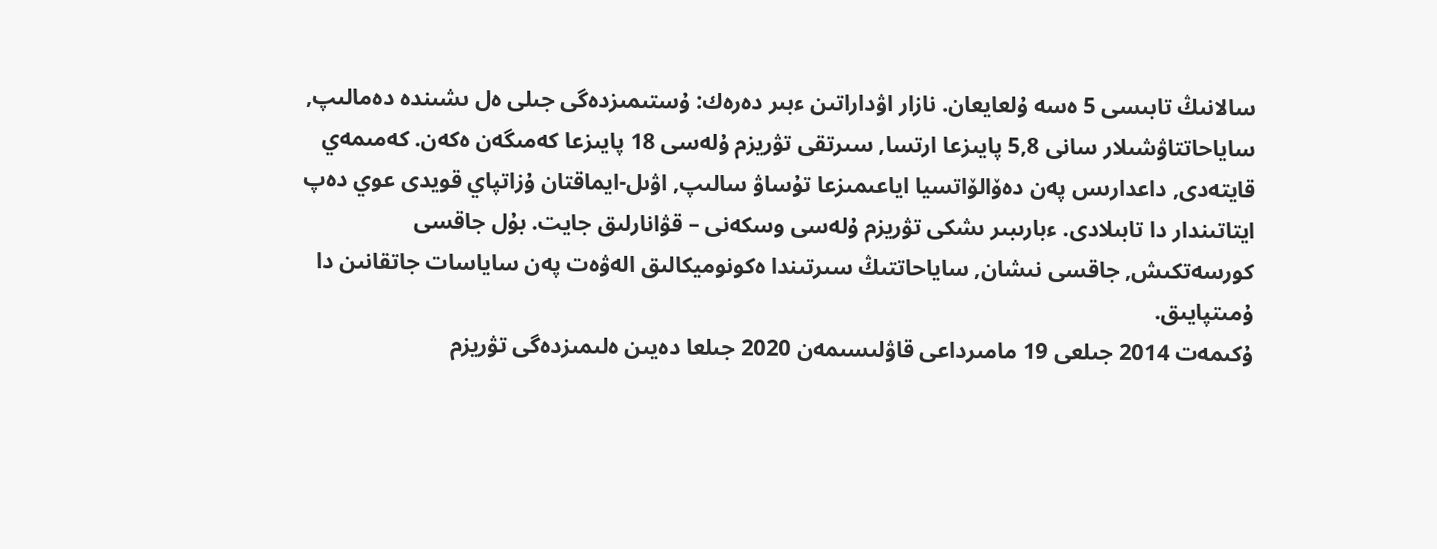سالانىڭ تابىسى 5 ەسە ۇلعايعان. نازار اۋداراتىن ءبىر دەرەك: ۇستىمىزدەگى جىلى ەل ىشىندە دەمالىپ, ساياحاتتاۋشىلار سانى 5,8 پايىزعا ارتسا, سىرتقى تۋريزم ۇلەسى 18 پايىزعا كەمىگەن ەكەن. كەمىمەي قايتەدى, داعدارىس پەن دەۆالۆاتسيا اياعىمىزعا تۇساۋ سالىپ, اۋىل-ايماقتان ۇزاتپاي قويدى عوي دەپ ايتاتىندار دا تابىلادى. ءبارىبىر ىشكى تۋريزم ۇلەسى وسكەنى – قۋانارلىق جايت. بۇل جاقسى كورسەتكىش, جاقسى نىشان, ساياحاتتىڭ سىرتىندا ەكونوميكالىق الەۋەت پەن ساياسات جاتقانىن دا ۇمىتپايىق.
ۇكىمەت 2014 جىلعى 19 مامىرداعى قاۋلىسىمەن 2020 جىلعا دەيىن ەلىمىزدەگى تۋريزم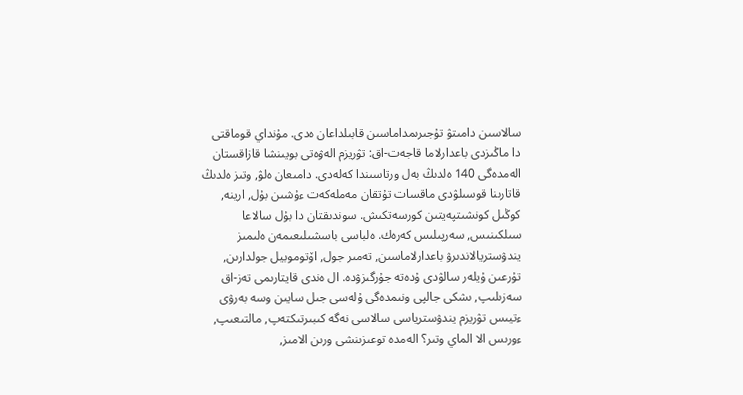سالاسىن دامىتۋ تۇجىرىمداماسىن قابىلداعان ەدى. مۇنداي قوماقتى دا ماڭىزدى باعدارلاما قاجەت-اق: تۋريزم الەۋەتى بويىنشا قازاقستان الەمدەگى 140 ەلدىڭ بەل ورتاسىندا كەلەدى. دامىعان ەلۋ, وتىز ەلدىڭ قاتارىنا قوسىلۋدى ماقسات تۇتقان مەملەكەت ءۇشىن بۇل, ارينە, كوڭىل كونشىتپەيتىن كورسەتكىش. سوندىقتان دا بۇل سالاعا سىلكىنىس, سەرپىلىس كەرەك. ەلباسى باسشىلىعىمەن ەلىمىز يندۋستريالاندىرۋ باعدارلاماسىن, تەمىر جول, اۆتوموبيل جولدارىن, تۇرعىن ۇيلەر سالۋدى ۇدەتە جۇرگىزۋدە. ال ەندى قايتارىمى تەز-اق سەزىلىپ, ىشكى جالپى ونىمدەگى ۇلەسى جىل سايىن وسە بەرۋى ءتيىس تۋريزم يندۋسترياسى سالاسى نەگە كىبىرتىكتەپ, مالتىعىپ, ءورىس الا الماي وتىر؟ الەمدە توعىزىنشى ورىن الامىز,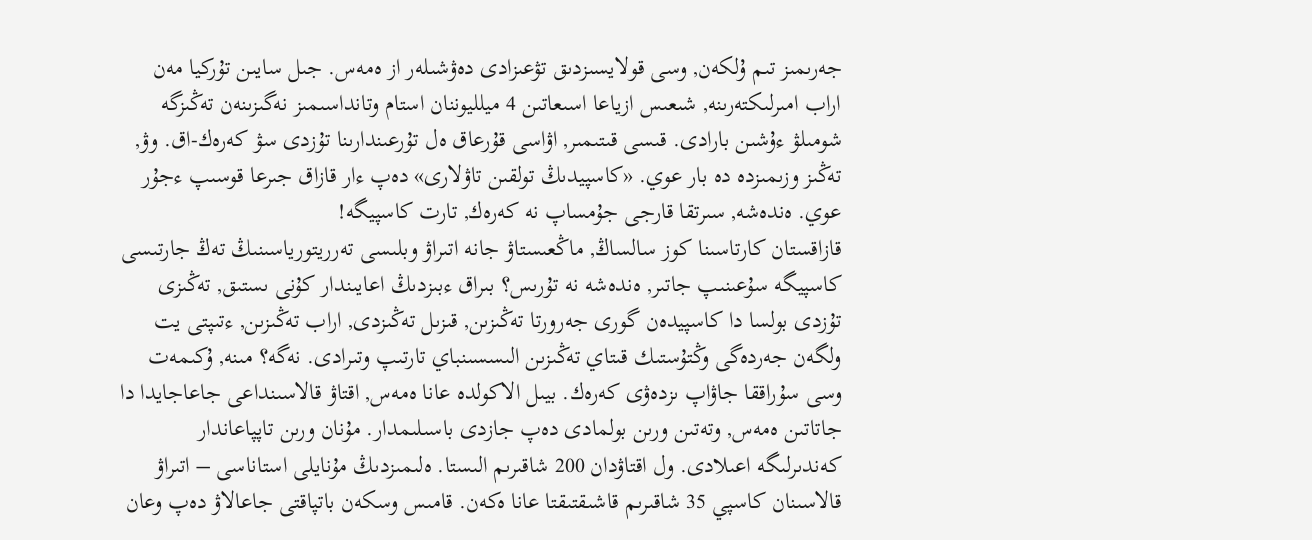جەرىمىز تىم ۇلكەن, وسى قولايسىزدىق تۋعىزادى دەۋشىلەر از ەمەس. جىل سايىن تۇركيا مەن اراب امىرلىكتەرىنە, شىعىس ازياعا اسىعاتىن 4 ميلليوننان استام وتانداسىمىز نەگىزىنەن تەڭىزگە شومىلۋ ءۇشىن بارادى. قىسى قىتىمىر, اۋاسى قۇرعاق ەل تۇرعىندارىنا تۇزدى سۋ كەرەك-اق. وۋ, تەڭىز وزىمىزدە دە بار عوي. «كاسپيدىڭ تولقىن تاۋلارى» دەپ ءار قازاق جىرعا قوسىپ ءجۇر عوي. ەندەشە, سىرتقا قارجى جۇمساپ نە كەرەك, تارت كاسپيگە!
قازاقستان كارتاسىنا كوز سالساڭ, ماڭعىستاۋ جانە اتىراۋ وبلىسى تەرريتورياسىنىڭ تەڭ جارتىسى كاسپيگە سۇعىنىپ جاتىر, ەندەشە نە تۇرىس؟ بىراق ءبىزدىڭ اعايىندار كۇنى ىستىق, تەڭىزى تۇزدى بولسا دا كاسپيدەن گورى جەرورتا تەڭىزىن, قىزىل تەڭىزدى, اراب تەڭىزىن, ءتىپتى يت ولگەن جەردەگى وڭتۇستىك قىتاي تەڭىزىن الىسسىنباي تارتىپ وتىرادى. نەگە؟ مىنە, ۇكىمەت وسى سۇراققا جاۋاپ ىزدەۋى كەرەك. بيىل الاكولدە عانا ەمەس, اقتاۋ قالاسىنداعى جاعاجايدا دا جاتاتىن ەمەس, وتەتىن ورىن بولمادى دەپ جازدى باسىلىمدار. مۇنان ورىن تاپپاعاندار كەندىرلىگە اعىلادى. ول اقتاۋدان 200 شاقىرىم الىستا. ەلىمىزدىڭ مۇنايلى استاناسى – اتىراۋ قالاسىنان كاسپي 35 شاقىرىم قاشىقتىقتا عانا ەكەن. قامىس وسكەن باتپاقتى جاعالاۋ دەپ وعان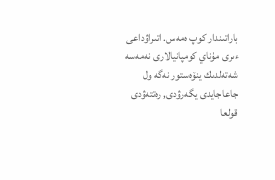باراتىندار كوپ ەمەس. اتىراۋداعى ءىرى مۇناي كومپانيالارى نەمەسە شەتەلدىك ينۆەستور نەگە ول جاعاجايدى يگەرۋدى, رەتتەۋدى قولعا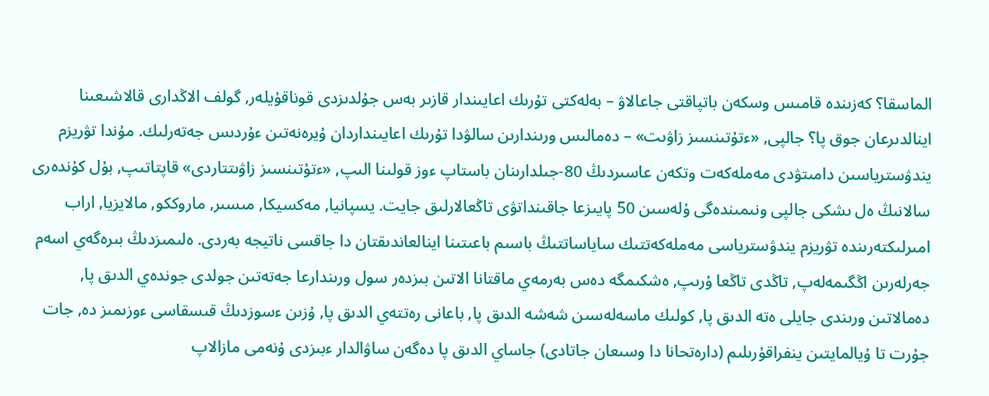الماسقا؟ كەزىندە قامىس وسكەن باتپاقتى جاعالاۋ – بەلەكتى تۇرىك اعايىندار قازىر بەس جۇلدىزدى قوناقۇيلەر, گولف الاڭدارى قالاشىعىنا اينالدىرعان جوق پا؟ جالپى, «ءتۇتىنسىز زاۋىت» – دەمالىس ورىندارىن سالۋدا تۇرىك اعايىنداردان ۇيرەنەتىن ءۇردىس جەتەرلىك. مۇندا تۋريزم يندۋسترياسىن دامىتۋدى مەملەكەت وتكەن عاسىردىڭ 80-جىلدارىنان باستاپ ءوز قولىنا الىپ, «ءتۇتىنسىز زاۋىتتاردى» قاپتاتىپ, بۇل كۇندەرى سالانىڭ ەل ىشكى جالپى ونىمىندەگى ۇلەسىن 50 پايىزعا جاقىنداتۋى تاڭعالارلىق جايت. يسپانيا, مەكسيكا, مىسىر, ماروككو, مالايزيا, اراب امىرلىكتەرىندە تۋريزم يندۋسترياسى مەملەكەتتىك ساياساتتىڭ باسىم باعىتىنا اينالعاندىقتان دا جاقسى ناتيجە بەردى. ەلىمىزدىڭ بىرەگەي اسەم جەرلەرىن اڭگىمەلەپ, تاڭدى تاڭعا ۇرىپ, ەشكىمگە دەس بەرمەي ماقتانا الاتىن بىزدەر سول ورىندارعا جەتەتىن جولدى جوندەي الدىق پا, دەمالاتىن ورىندى جايلى ەتە الدىق پا, كولىك ماسەلەسىن شەشە الدىق پا, باعانى رەتتەي الدىق پا, ۇزىن ءسوزدىڭ قىسقاسى ءوزىمىز دە, جات جۇرت تا ۇيالمايتىن ينفراقۇرىلىم (دارەتحانا دا وسىعان جاتادى) جاساي الدىق پا دەگەن ساۋالدار ءبىزدى ۇنەمى مازالاپ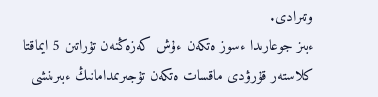وتىرادى.
ءبىز جوعارىدا ءسوز ەتكەن ءۇش كەزەڭنەن تۇراتىن 5 ايماقتا كلاستەر قۇرۋدى ماقسات ەتكەن تۇجىرىمدامانىڭ ءبىرىنشى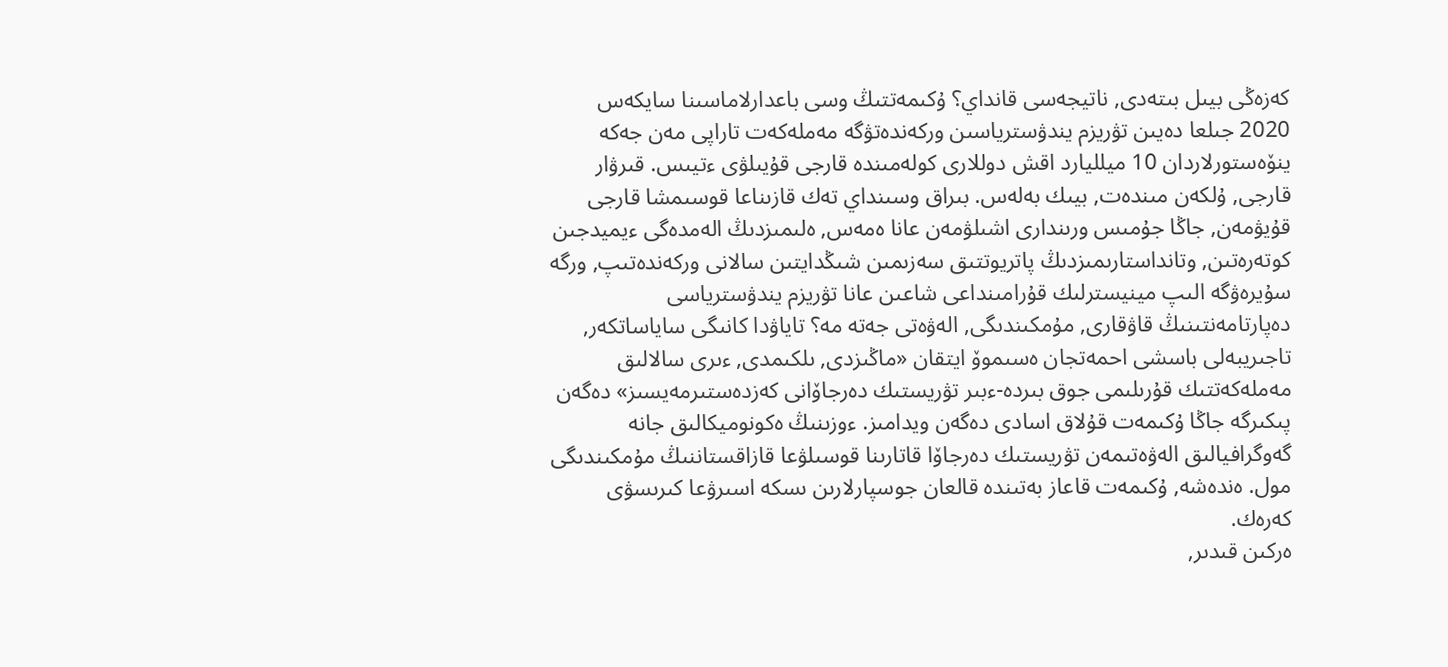كەزەڭى بيىل بىتەدى, ناتيجەسى قانداي؟ ۇكىمەتتىڭ وسى باعدارلاماسىنا سايكەس 2020 جىلعا دەيىن تۋريزم يندۋسترياسىن وركەندەتۋگە مەملەكەت تاراپى مەن جەكە ينۆەستورلاردان 10 ميلليارد اقش دوللارى كولەمىندە قارجى قۇيىلۋى ءتيىس. قىرۋار قارجى, ۇلكەن مىندەت, بيىك بەلەس. بىراق وسىنداي تەك قازىناعا قوسىمشا قارجى قۇيۋمەن, جاڭا جۇمىس ورىندارى اشىلۋمەن عانا ەمەس, ەلىمىزدىڭ الەمدەگى ءيميدجىن كوتەرەتىن, وتانداستارىمىزدىڭ پاتريوتتىق سەزىمىن شىڭدايتىن سالانى وركەندەتىپ, ورگە سۇيرەۋگە الىپ مينيسترلىك قۇرامىنداعى شاعىن عانا تۋريزم يندۋسترياسى دەپارتامەنتىنىڭ قاۋقارى, مۇمكىندىگى, الەۋەتى جەتە مە؟ تاياۋدا كانىگى ساياساتكەر, تاجىريبەلى باسشى احمەتجان ەسىموۆ ايتقان «ماڭىزدى, ىلكىمدى, ءىرى سالالىق مەملەكەتتىك قۇرىلىمى جوق بىردە-ءبىر تۋريستىك دەرجاۆانى كەزدەستىرمەيسىز» دەگەن پىكىرگە جاڭا ۇكىمەت قۇلاق اسادى دەگەن ويدامىز. ءوزىنىڭ ەكونوميكالىق جانە گەوگرافيالىق الەۋەتىمەن تۋريستىك دەرجاۆا قاتارىنا قوسىلۋعا قازاقستاننىڭ مۇمكىندىگى مول. ەندەشە, ۇكىمەت قاعاز بەتىندە قالعان جوسپارلارىن ىسكە اسىرۋعا كىرىسۋى كەرەك.
ەركىن قىدىر,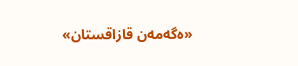«ەگەمەن قازاقستان»